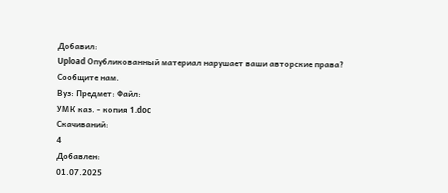Добавил:
Upload Опубликованный материал нарушает ваши авторские права? Сообщите нам.
Вуз: Предмет: Файл:
УМК каз. - копия 1.doc
Скачиваний:
4
Добавлен:
01.07.2025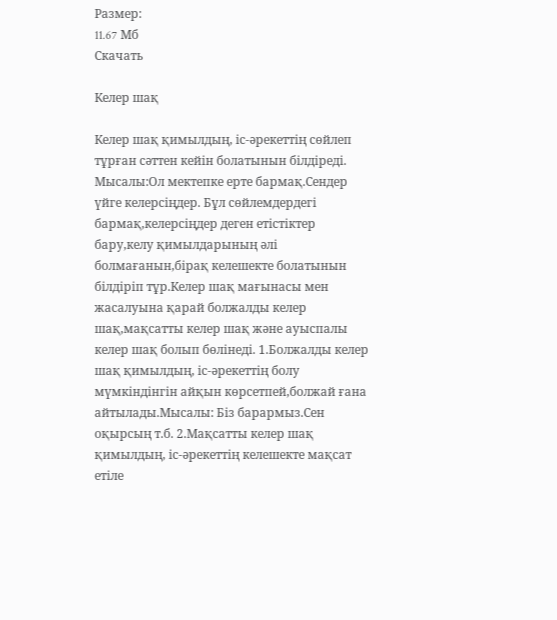Размер:
11.67 Mб
Скачать

Келер шақ

Келер шақ қимылдың, іс-әрекеттің сөйлеп тұрған сәттен кейін болатынын білдіреді. Мысалы:Ол мектепке ерте бармақ.Сендер үйге келерсіңдер. Бұл сөйлемдердегі бармақ,келерсіңдер деген етістіктер бару,келу қимылдарының әлі болмағанын,бірақ келешекте болатынын білдіріп тұр.Келер шақ мағынасы мен жасалуына қарай болжалды келер шақ,мақсатты келер шақ және ауыспалы келер шақ болып бөлінеді. 1.Болжалды келер шақ қимылдың, іс-әрекеттің болу мүмкіндінгін айқын көрсетпей,болжай ғана айтылады.Мысалы: Біз барармыз.Сен оқырсың т.б. 2.Мақсатты келер шақ қимылдың, іс-әрекеттің келешекте мақсат етіле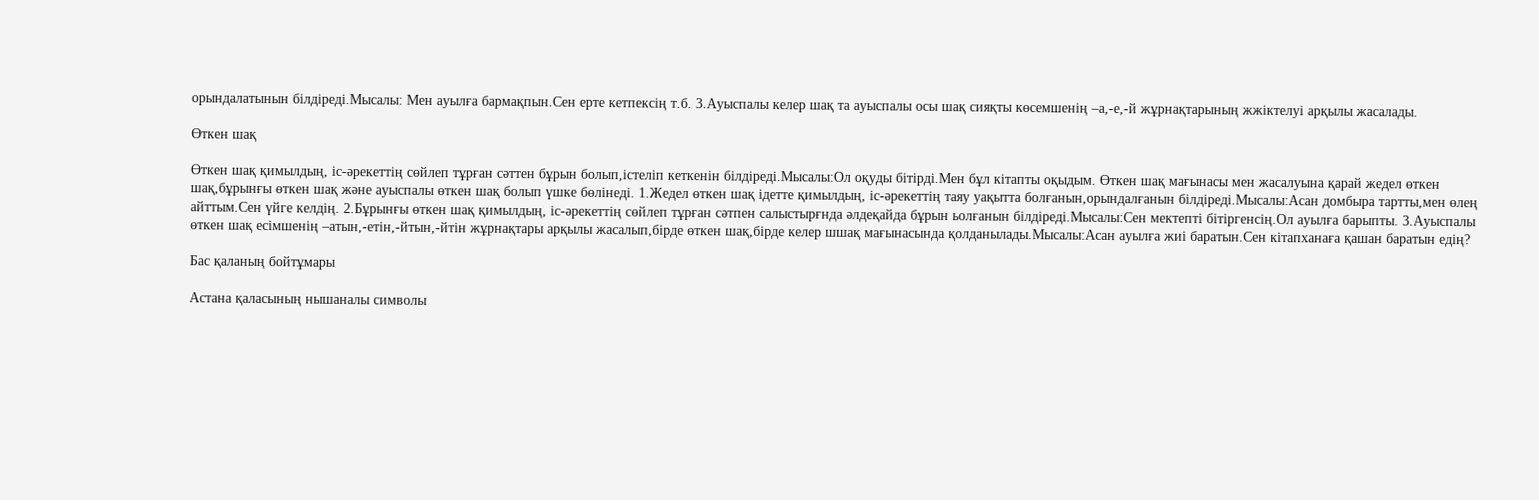орындалатынын білдіреді.Мысалы: Мен ауылға бармақпын.Сен ерте кетпексің т.б. 3.Ауыспалы келер шақ та ауыспалы осы шақ сияқты көсемшенің –а,-е,-й жұрнақтарының жжіктелуі арқылы жасалады.

Өткен шақ

Өткен шақ қимылдың, іс-әрекеттің сөйлеп тұрған сәттен бұрын болып,істеліп кеткенін білдіреді.Мысалы:Ол оқуды бітірді.Мен бұл кітапты оқыдым. Өткен шақ мағынасы мен жасалуына қарай жедел өткен шақ,бұрынғы өткен шақ және ауыспалы өткен шақ болып үшке бөлінеді. 1.Жедел өткен шақ ідетте қимылдың, іс-әрекеттің таяу уақытта болғанын,орындалғанын білдіреді.Мысалы:Асан домбыра тартты,мен өлең айттым.Сен үйге келдің. 2.Бұрынғы өткен шақ қимылдың, іс-әрекеттің сөйлеп тұрған сәтпен салыстырғнда әлдеқайда бұрын ьолғанын білдіреді.Мысалы:Сен мектепті бітіргенсің.Ол ауылға барыпты. 3.Ауыспалы өткен шақ есімшенің –атын,-етін,-йтын,-йтін жұрнақтары арқылы жасалып,бірде өткен шақ,бірде келер шшақ мағынасында қолданылады.Мысалы:Асан ауылға жиі баратын.Сен кітапханаға қашан баратын едің?

Бас қаланың бойтұмары

Астана қаласының нышаналы символы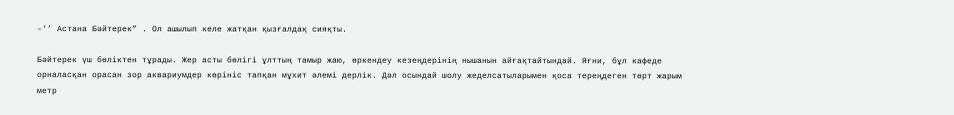–‘’ Астана Бәйтерек” . Ол ашылып келе жатқан қызғалдақ сияқты.

Бәйтерек үш бөліктен тұрады. Жер асты бөлігі ұлттың тамыр жаю, өркендеу кезеңдерінің нышанын айғақтайтындай. Яғни, бұл кафеде орналасқан орасан зор аквариумдер көрініс тапқан мұхит әлемі дерлік. Дәл осындай шолу жеделсатыларымен қоса тереңдеген төрт жарым метр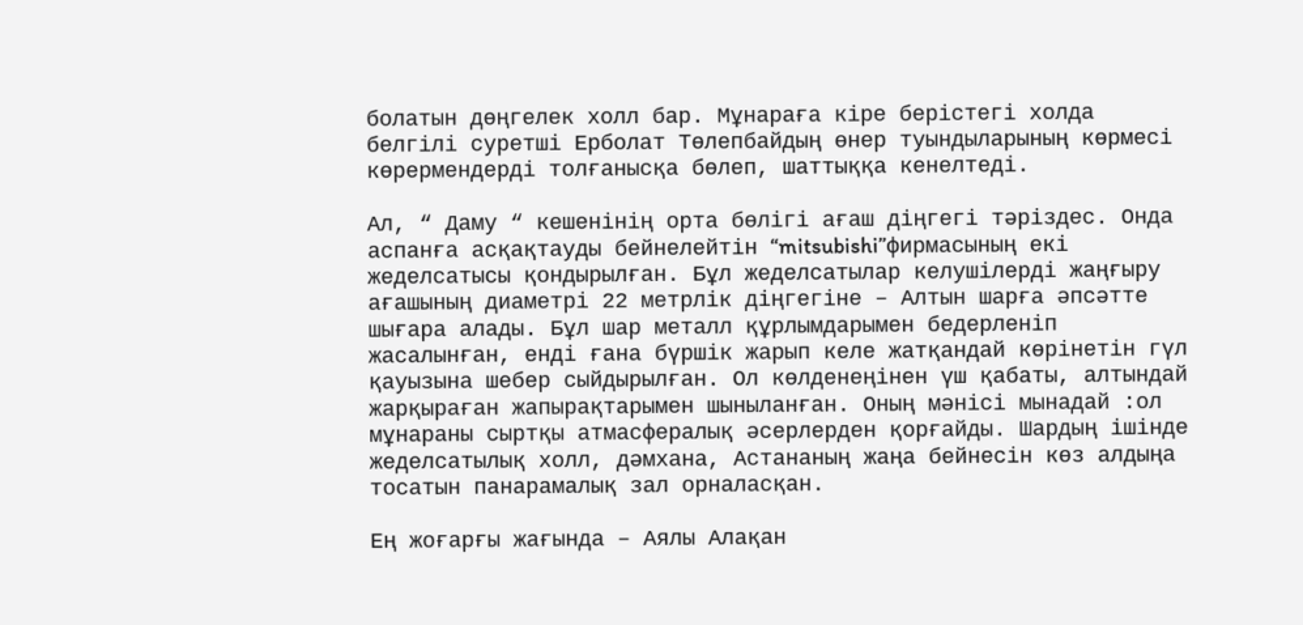болатын дөңгелек холл бар. Мұнараға кіре берістегі холда белгілі суретші Ерболат Төлепбайдың өнер туындыларының көрмесі көрермендерді толғанысқа бөлеп, шаттыққа кенелтеді.

Ал, “ Даму “ кешенінің орта бөлігі ағаш діңгегі тәріздес. Онда аспанға асқақтауды бейнелейтін “mitsubishi”фирмасының екі жеделсатысы қондырылған. Бұл жеделсатылар келушілерді жаңғыру ағашының диаметрі 22 метрлік діңгегіне – Алтын шарға әпсәтте шығара алады. Бұл шар металл құрлымдарымен бедерленіп жасалынған, енді ғана бүршік жарып келе жатқандай көрінетін гүл қауызына шебер сыйдырылған. Ол көлденеңінен үш қабаты, алтындай жарқыраған жапырақтарымен шыныланған. Оның мәнісі мынадай :ол мұнараны сыртқы атмасфералық әсерлерден қорғайды. Шардың ішінде жеделсатылық холл, дәмхана, Астананың жаңа бейнесін көз алдыңа тосатын панарамалық зал орналасқан.

Ең жоғарғы жағында – Аялы Алақан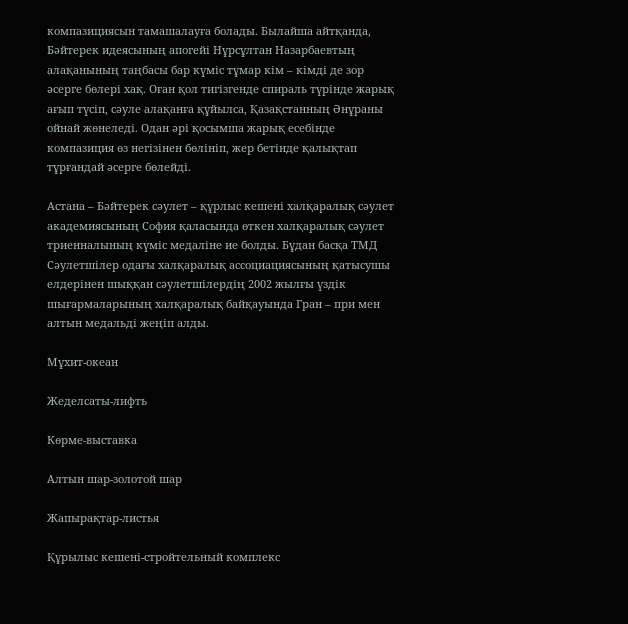компазициясын тамашалауға болады. Былайша айтқанда, Бәйтерек идеясының апогейі Нұрсұлтан Назарбаевтың алақанының таңбасы бар күміс тұмар кім – кімді де зор әсерге бөлері хақ. Оған қол тигізгенде спираль түрінде жарық ағып түсіп, сәуле алақанға құйылса, Қазақстанның Әнұраны ойнай жөнеледі. Одан әрі қосымша жарық есебінде компазиция өз негізінен бөлініп, жер бетінде қалықтап тұрғандай әсерге бөлейді.

Астана – Бәйтерек сәулет – құрлыс кешені халқаралық сәулет академиясының София қаласында өткен халқаралық сәулет триенналының күміс медаліне ие болды. Бұдан басқа ТМД Сәулетшілер одағы халқаралық ассоциациясының қатысушы елдерінен шыққан сәулетшілердің 2002 жылғы үздік шығармаларының халқаралық байқауында Гран – при мен алтын медальді жеңіп алды.

Мұхит-океан

Жеделсаты-лифть

Көрме-выставка

Алтын шар-золотой шар

Жапырақтар-листья

Құрылыс кешені-стройтельный комплекс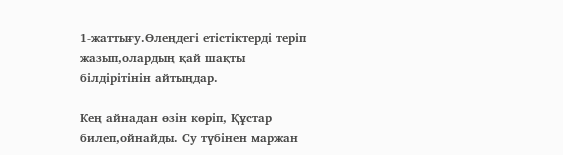1-жаттығу.Өлеңдегі етістіктерді теріп жазып,олардың қай шақты білдірітінін айтыңдар.

Кең айнадан өзін көріп, Құстар билеп,ойнайды. Су түбінен маржан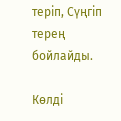теріп, Сүңгіп терең бойлайды.

Көлді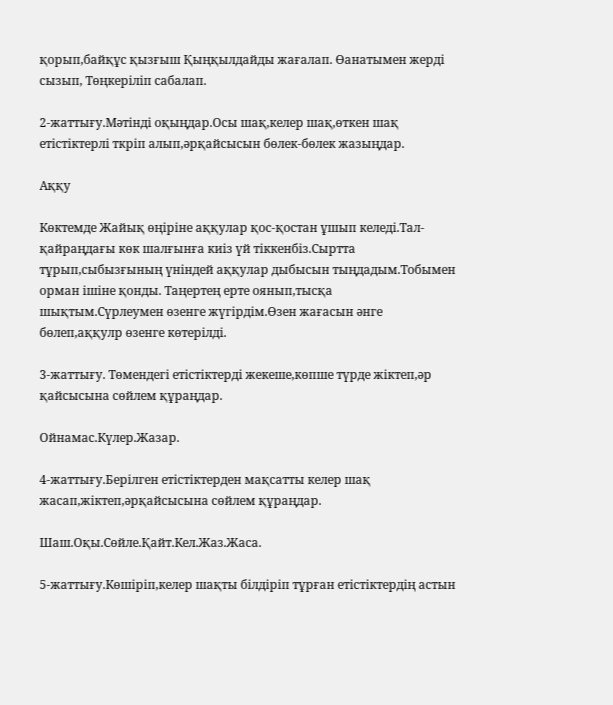қорып,байқұс қызғыш Қыңқылдайды жағалап. Өанатымен жерді сызып, Төңкеріліп сабалап.

2-жаттығу.Мәтінді оқыңдар.Осы шақ,келер шақ,өткен шақ етістіктерлі ткріп алып,әрқайсысын бөлек-бөлек жазыңдар.

Аққу

Көктемде Жайық өңіріне аққулар қос-қостан ұшып келеді.Тал-қайраңдағы көк шалғынға киіз үй тіккенбіз.Сыртта тұрып,сыбызғының үніндей аққулар дыбысын тыңдадым.Тобымен орман ішіне қонды. Таңертең ерте оянып,тысқа шықтым.Сүрлеумен өзенге жүгірдім.Өзен жағасын әнге бөлеп,аққулр өзенге көтерілді.

3-жаттығу. Төмендегі етістіктерді жекеше,көпше түрде жіктеп,әр қайсысына сөйлем құраңдар.

Ойнамас.Күлер.Жазар.

4-жаттығу.Берілген етістіктерден мақсатты келер шақ жасап,жіктеп,әрқайсысына сөйлем құраңдар.

Шаш.Оқы.Сөйле.Қайт.Кел.Жаз.Жаса.

5-жаттығу.Көшіріп,келер шақты білдіріп тұрған етістіктердің астын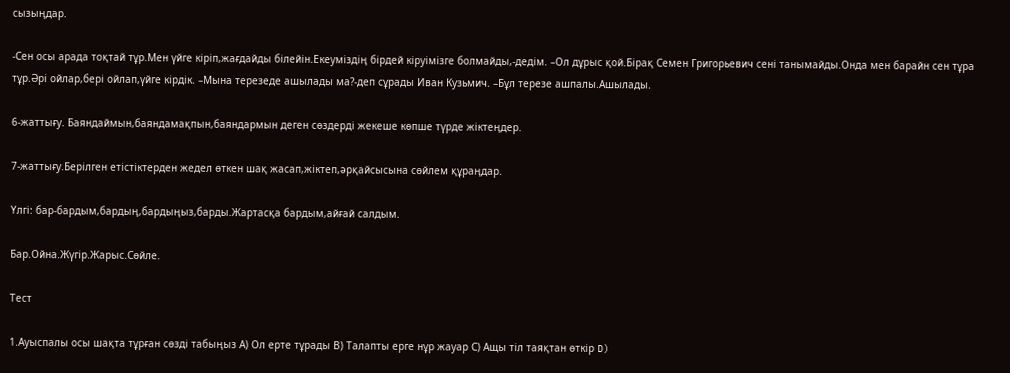сызыңдар.

-Сен осы арада тоқтай тұр.Мен үйге кіріп,жағдайды білейін.Екеуміздің бірдей кіруімізге болмайды,-дедім. –Ол дұрыс қой.Бірақ Семен Григорьевич сені танымайды.Онда мен барайн сен тұра тұр.Әрі ойлар,бері ойлап,үйге кірдік. –Мына терезеде ашылады ма?-деп сұрады Иван Кузьмич. –Бұл терезе ашпалы.Ашылады.

6-жаттығу. Баяндаймын,баяндамақпын,баяндармын деген сөздерді жекеше көпше түрде жіктеңдер.

7-жаттығу.Берілген етістіктерден жедел өткен шақ жасап,жіктеп,әрқайсысына сөйлем құраңдар.

Үлгі: бар-бардым,бардың,бардыңыз,барды.Жартасқа бардым,айғай салдым.

Бар.Ойна.Жүгір.Жарыс.Сөйле.

Тест

1.Ауыспалы осы шақта тұрған сөздi табыңыз А) Ол ерте тұрады В) Талапты ерге нұр жауар С) Ащы тiл таяқтан өткiр D)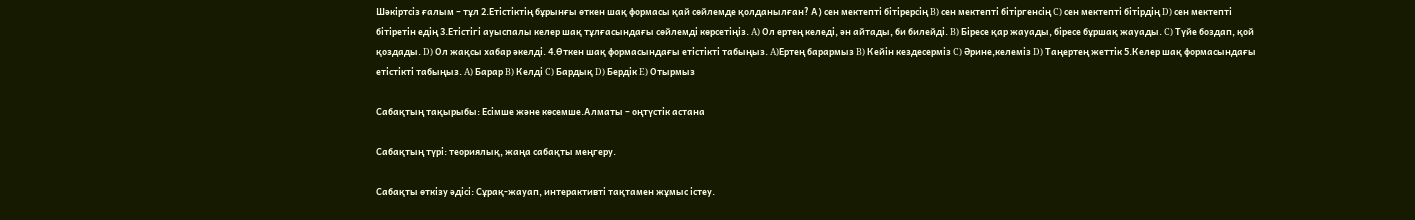Шәкiртсiз ғалым – тұл 2.Етістіктің бұрынғы өткен шақ формасы қай сөйлемде қолданылған? А) сен мектепті бітірерсің B) сен мектепті бітіргенсің C) сен мектепті бітірдің D) сен мектепті бітіретін едің 3.Етістігі ауыспалы келер шақ тұлғасындағы сөйлемді көрсетіңіз. A) Ол ертең келеді, ән айтады, би билейді. B) Біресе қар жауады, біресе бұршақ жауады. C) Түйе боздап, қой қоздады. D) Ол жақсы хабар әкелді. 4.Өткен шақ формасындағы етістікті табыңыз. A)Ертең барармыз B) Кейін кездесерміз C) Әрине,келеміз D) Таңертең жеттік 5.Келер шақ формасындағы етістікті табыңыз. A) Барар B) Келді C) Бардық D) Бердік E) Отырмыз

Сабақтың тақырыбы: Есімше және көсемше.Алматы – оңтүстік астана

Сабақтың түрі: теориялық, жаңа сабақты меңгеру.

Сабақты өткізу әдісі: Сұрақ-жауап, интерактивті тақтамен жұмыс істеу.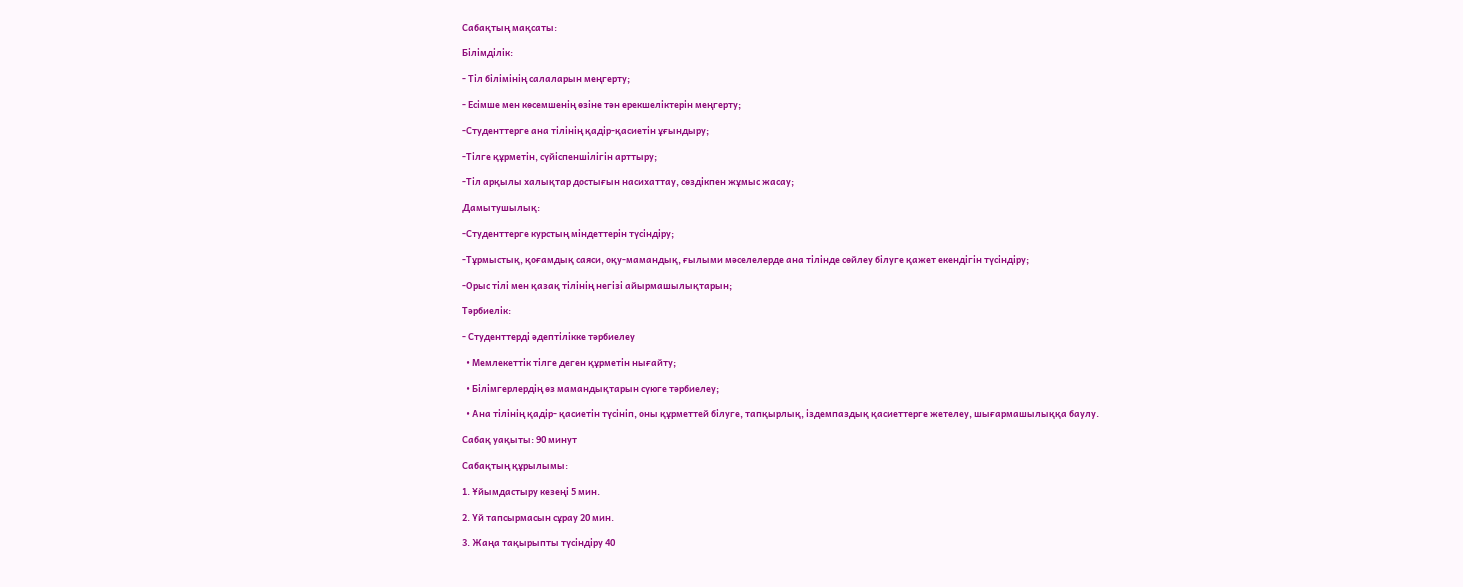Сабақтың мақсаты:

Білімділік:

- Тіл білімінің салаларын меңгерту;

- Есімше мен көсемшенің өзіне тән ерекшеліктерін меңгерту;

-Студенттерге ана тілінің қадір-қасиетін ұғындыру;

-Тілге құрметін, сүйіспеншілігін арттыру;

-Тіл арқылы халықтар достығын насихаттау, сөздікпен жұмыс жасау;

Дамытушылық:

-Студенттерге курстың міндеттерін түсіндіру;

-Тұрмыстық, қоғамдық саяси, оқу-мамандық, ғылыми мәселелерде ана тілінде сөйлеу білуге қажет екендігін түсіндіру;

-Орыс тілі мен қазақ тілінің негізі айырмашылықтарын;

Тәрбиелік:

- Студенттерді әдептілікке тәрбиелеу

  • Мемлекеттік тілге деген құрметін нығайту;

  • Білімгерлердің өз мамандықтарын сүюге тәрбиелеу;

  • Ана тілінің қадір- қасиетін түсініп, оны құрметтей білуге, тапқырлық, іздемпаздық қасиеттерге жетелеу, шығармашылыққа баулу.

Сабақ уақыты: 90 минут

Сабақтың құрылымы:

1. Ұйымдастыру кезеңі 5 мин.

2. Үй тапсырмасын сұрау 20 мин.

3. Жаңа тақырыпты түсіндіру 40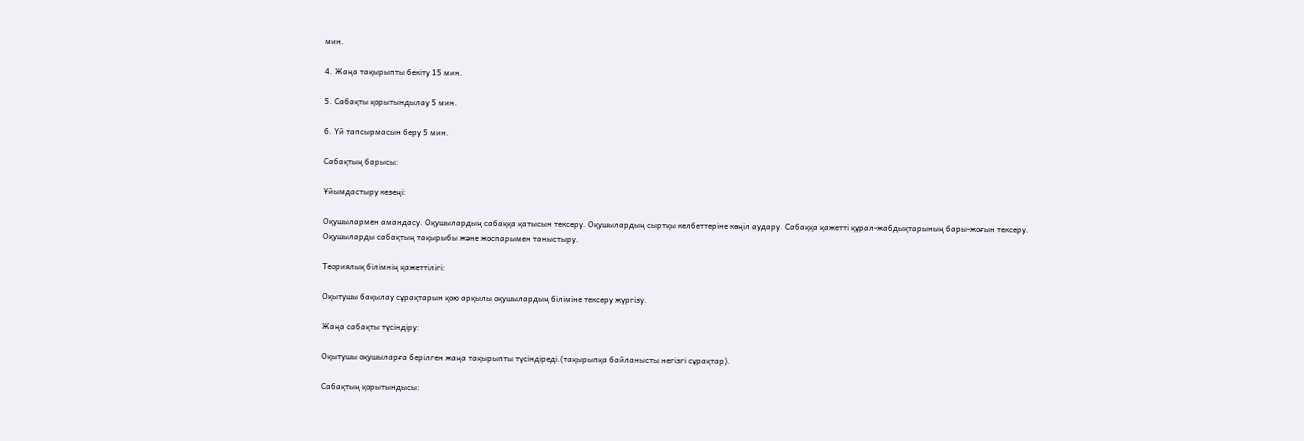мин.

4. Жаңа тақырыпты бекіту 15 мин.

5. Сабақты қорытындылау 5 мин.

6. Үй тапсырмасын беру 5 мин.

Сабақтың барысы:

Ұйымдастыру кезеңі:

Оқушылармен амандасу. Оқушылардың сабаққа қатысын тексеру. Оқушылардың сыртқы келбеттеріне көңіл аудару. Сабаққа қажетті құрал-жабдықтарының бары-жоғын тексеру. Оқушыларды сабақтың тақырыбы және жоспарымен таныстыру.

Теориялық білімнің қажеттілігі:

Оқытушы бақылау сұрақтарын қою арқылы оқушылардың біліміне тексеру жүргізу.

Жаңа сабақты түсіндіру:

Оқытушы оқушыларға берілген жаңа тақырыпты түсіндіреді.(тақырыпқа байланысты негізгі сұрақтар).

Сабақтың қорытындысы: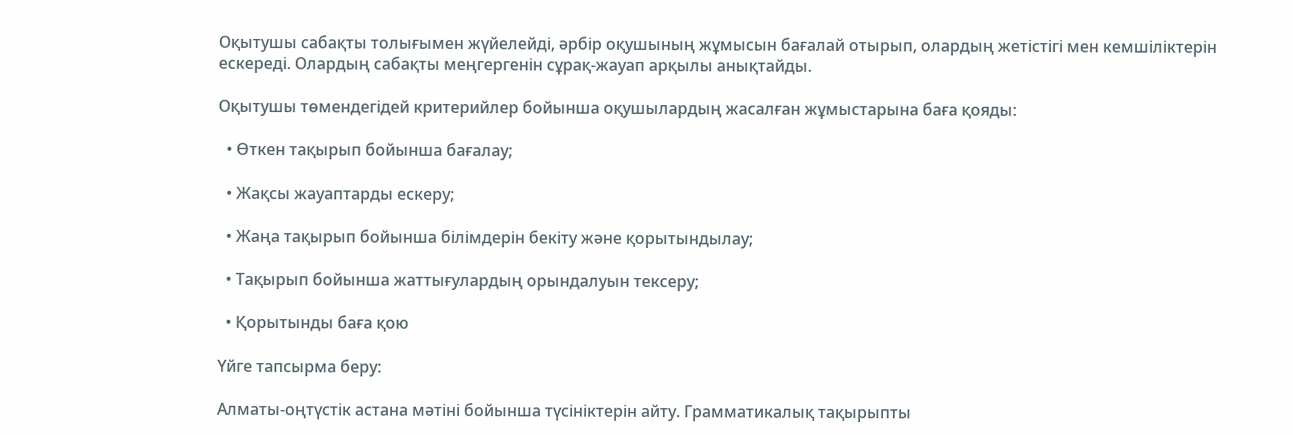Оқытушы сабақты толығымен жүйелейді, әрбір оқушының жұмысын бағалай отырып, олардың жетістігі мен кемшіліктерін ескереді. Олардың сабақты меңгергенін сұрақ-жауап арқылы анықтайды.

Оқытушы төмендегідей критерийлер бойынша оқушылардың жасалған жұмыстарына баға қояды:

  • Өткен тақырып бойынша бағалау;

  • Жақсы жауаптарды ескеру;

  • Жаңа тақырып бойынша білімдерін бекіту және қорытындылау;

  • Тақырып бойынша жаттығулардың орындалуын тексеру;

  • Қорытынды баға қою

Үйге тапсырма беру:

Алматы-оңтүстік астана мәтіні бойынша түсініктерін айту. Грамматикалық тақырыпты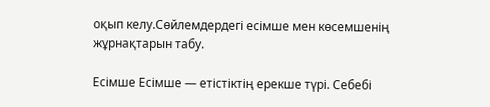оқып келу.Сөйлемдердегі есімше мен көсемшенің жұрнақтарын табу.

Есімше Есімше — етістіктің ерекше түрі. Себебі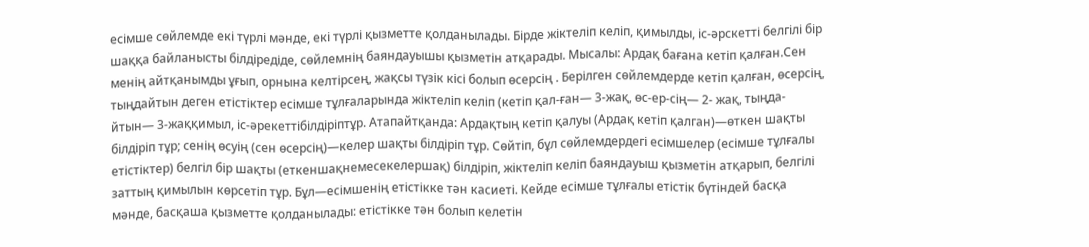есімше сөйлемде екі түрлі мәнде, екі түрлі қызметте қолданылады. Бірде жіктеліп келіп, қимылды, іс-әрскетті белгілі бір шаққа байланысты білдіредіде, сөйлемнің баяндауышы қызметін атқарады. Мысалы: Ардақ бағана кетіп қалған.Сен менің айтқанымды ұғып, орнына келтірсең, жақсы түзік кісі болып өсерсің . Берілген сөйлемдерде кетіп қалған, өсерсің, тыңдайтын деген етістіктер есімше тұлғаларында жіктеліп келіп (кетіп қал-ған— 3-жақ, өс-ер-сің— 2- жақ, тыңда-йтын— 3-жаққимыл, іс-әрекеттібілдіріптұр. Атапайтқанда: Ардақтың кетіп қалуы (Ардақ кетіп қалган)—өткен шақты білдіріп тұр; сенің өсуің (сен өсерсің)—келер шақты білдіріп тұр. Сөйтіп, бұл сөйлемдердегі есімшелер (есімше тұлғалы етістіктер) белгіл бір шақты (еткеншақнемесекелершақ) білдіріп, жіктеліп келіп баяндауыш қызметін атқарып, белгілі заттың қимылын көрсетіп тұр. Бұл—есімшенің етістікке тән касиеті. Кейде есімше тұлғалы етістік бүтіндей басқа мәнде, басқаша қызметте қолданылады: етістікке тән болып келетін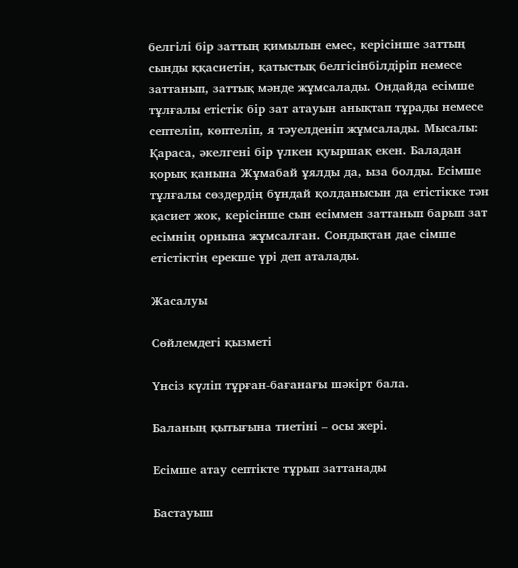белгілі бір заттың қимылын емес, керісінше заттың сынды ққасиетін, қатыстық белгісінбілдіріп немесе заттанып, заттық мәнде жұмсалады. Ондайда есімше тұлғалы етістік бір зат атауын анықтап тұрады немесе септеліп, көптеліп, я тәуелденіп жұмсалады. Мысалы: Қараса, әкелгені бір үлкен қуыршақ екен. Баладан қорық қанына Жұмабай ұялды да, ыза болды. Есімше тұлғалы сөздердің бұндай қолданысын да етістікке тән қасиет жок, керісінше сын есіммен заттанып барып зат есімнің орнына жұмсалған. Сондықтан дае сімше етістіктің ерекше үрі деп аталады.

Жасалуы

Сөйлемдегі қызметі

Үнсіз күліп тұрған-бағанағы шәкірт бала.

Баланың қытығына тиетіні – осы жері.

Есімше атау септікте тұрып заттанады

Бастауыш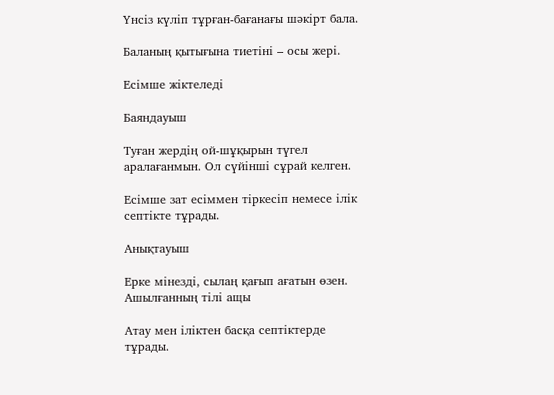Үнсіз күліп тұрған-бағанағы шәкірт бала.

Баланың қытығына тиетіні – осы жері.

Есімше жіктеледі

Баяндауыш

Туған жердің ой-шұқырын түгел аралағанмын. Ол сүйінші сұрай келген.

Есімше зат есіммен тіркесіп немесе ілік септікте тұрады.

Анықтауыш

Ерке мінезді, сылаң қағып ағатын өзен. Ашылғанның тілі ащы

Атау мен іліктен басқа септіктерде тұрады.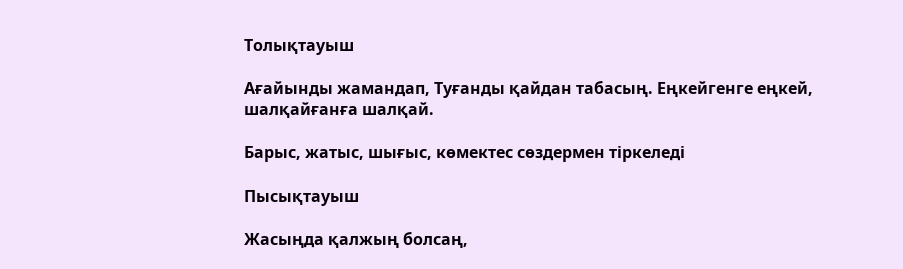Толықтауыш

Ағайынды жамандап, Туғанды қайдан табасың. Еңкейгенге еңкей, шалқайғанға шалқай.

Барыс, жатыс, шығыс, көмектес сөздермен тіркеледі

Пысықтауыш

Жасыңда қалжың болсаң,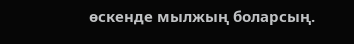өскенде мылжың боларсың.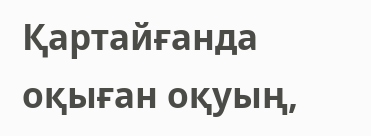Қартайғанда оқыған оқуың,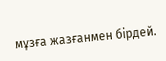мұзға жазғанмен бірдей.